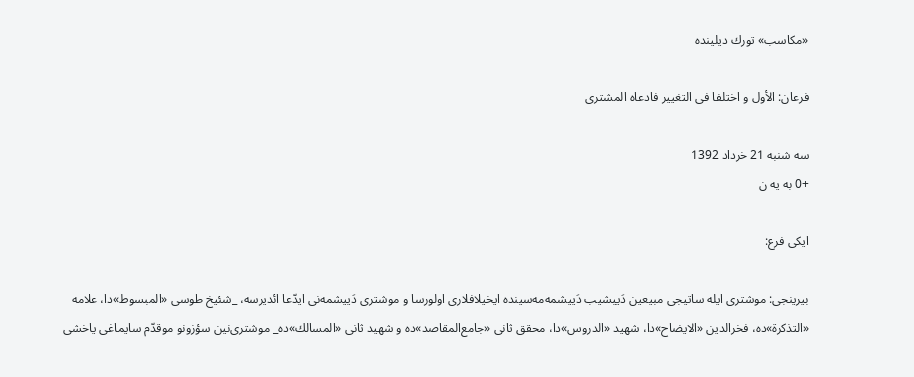«مكاسب» تورك دیلینده

فرعان: الأول و اختلفا فی التغییر فادعاه المشتری

سه شنبه 21 خرداد 1392
+0 به یه ن

ایكی فرع:

بیرینجی: موشتری ایله ساتیجی مبیعین دَییشیب دَییشمه‌مه‌سینده ایخیلافلاری اولورسا و موشتری دَییشمه‌نی ایدّعا ائدیرسه، _شئیخ طوسی «المبسوط»دا، علامه «التذكرة»ده، فخرالدین «الایضاح»دا، شهید «الدروس»دا، محقق ثانی‌ «جامع‌المقاصد»ده و شهید ثانی‌ «المسالك»ده_ موشتری‌نین سؤزونو موقدّم سایماغی یاخشی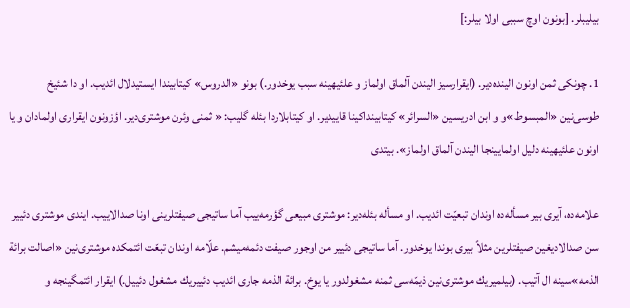بیلیبلر. [بونون اوچ سببی اولا بیلر:]

1. چونكی ثمن اونون الینده‌دیر. (ایقرارسیز الیندن آلماق اولماز و علئیهینه سبب یوخدور.) بونو «الدروس» كیتابیندا ایستیدلال ائدیب. او دا شئیخ طوسی‌نین «المبسوط»و و ابن ادریسین «السرائر» كیتابینداكینا قاییدیر. او كیتابلاردا بئله گلیب: « ثمنی وئرن موشتری‌دیر. اؤزونون ایقراری اولمادان و یا اونون علئیهینه دلیل اولمایینجا الیندن آلماق اولماز». بیتدی

علامه‌ده، آیری بیر مسأله‌ده اوندان تبعیّت ائدیب. او مسأله بئله‌دیر: موشتری مبیعی گؤرمه‌ییب آما ساتیجی‌ صیفتلرینی اونا صدالاییب. ایندی موشتری دئییر سن صدالادیغین صیفتلرین مثلاً بیری بوندا یوخدور. آما ساتیجی دئییر من اوجور صیفت دئمه‌میشم. علّامه اوندان تبعّت ائتمكده‌ موشتری‌نین «اصالت برائة الذمه»سینه ال آتیب. (بیلمیریك موشتری‌نین ذیمّه‌سی ثمنه مشغولدور یا یوخ. برائة الذمه جاری ائدیب دئییریك مشغول دئییل.) ایقرار ائتمگینجه و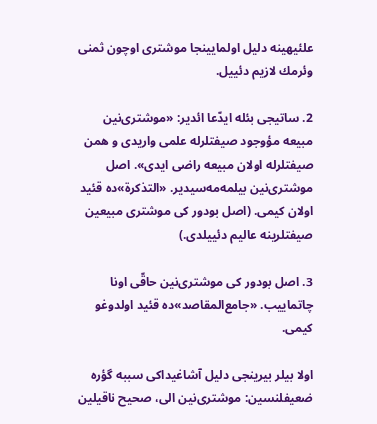علئیهینه دلیل اولمایینجا موشتری اوچون ثمنی وئرمك لازیم دئییل.

2. ساتیجی بئله ایدّعا ائدیر: «موشتری‌نین مبیعه مؤوجود صیفتلرله علمی واریدی و همن صیفتلرله اولان مبیعه راضی ایدی». اصل موشتری‌نین بیلمه‌مه‌سیدیر. «التذكرة»ده قئید اولان كیمی. (اصل بودور كی موشتری مبیعین صیفتلرینه عالیم دئییلدی.)

3. اصل بودور كی موشتری‌نین حاقّی اونا چاتماییب. «جامع‌المقاصد»ده قئید اولدوغو كیمی.

اولا بیلر بیرینجی دلیل آشاغیداكی سببه گؤره ضعیفلنسین: موشتری‌نین الی، صحیح ناقیلین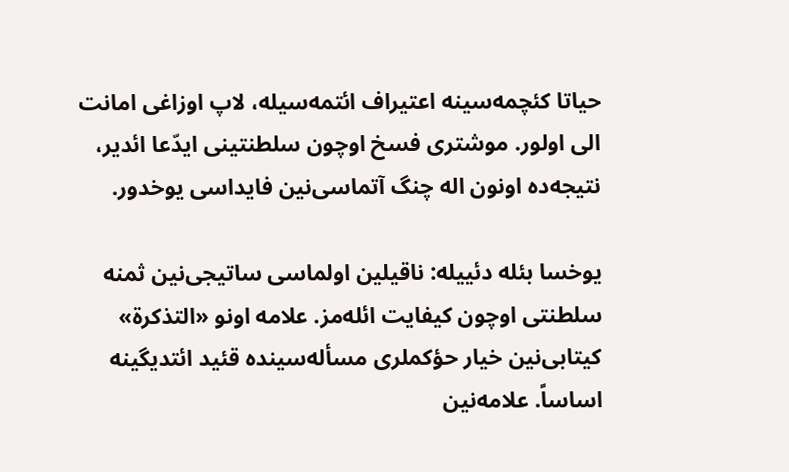حیاتا كئچمه‌سینه اعتیراف ائتمه‌سیله، لاپ اوزاغی امانت الی اولور. موشتری فسخ اوچون سلطنتینی ایدّعا ائدیر، نتیجه‌ده اونون اله چنگ آتماسی‌نین فایداسی یوخدور.

یوخسا بئله دئییله: ناقیلین اولماسی ساتیجی‌نین ثمنه سلطنتی اوچون كیفایت ائله‌مز. علامه اونو «التذكرة» كیتابی‌نین خیار حؤكملری مسأله‌سینده قئید ائتدیگینه اساساً. علامه‌نین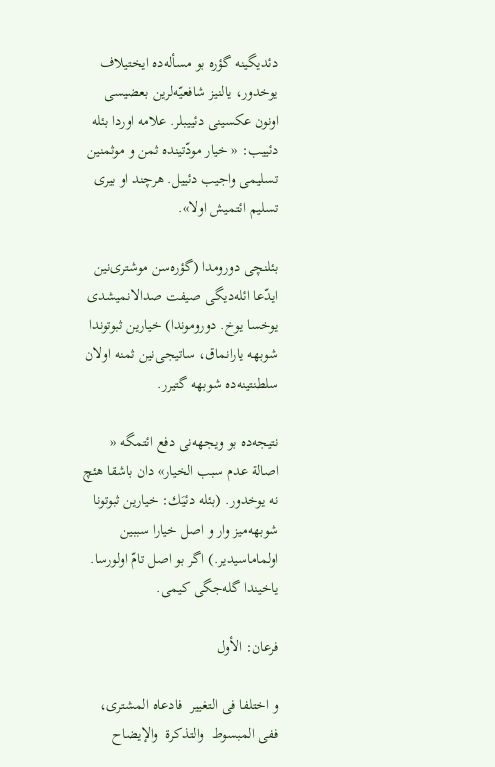دئدیگینه گؤره بو مسأله‌ده ایختیلاف یوخدور، یالنیز شافعیّه‌لرین بعضیسی اونون عكسینی دئییبلر. علامه اوردا بئله دئییب: « خیار مودّتینده ثمن و موثمنین تسلیمی واجیب دئییل. هرچند او بیری تسلیم ائتمیش اولا».

بئلنچی دورومدا (گؤره‌سن موشتری‌نین ایدّعا ائله‌دیگی صیفت صدالانمیشدی یوخسا یوخ. دوروموندا) خیارین ثبوتوندا شوبهه یارانماق، ساتیجی‌نین ثمنه اولان سلطنتینه‌ده شوبهه گتیرر.

نتیجه‌ده بو ویجهه‌نی دفع ائتمگه « اصالة عدم سبب الخیار» دان باشقا هئچ نه یوخدور. (بئله دئیَك: خیارین ثبوتونا شوبهه‌میز وار و اصل خیارا سببین اولماماسیدیر.) اگر بو اصل تامّ اولورسا. یاخیندا گله‌جگی كیمی.

فرعان: الأول

و اختلفا فی التغییر  فادعاه المشتری، ففی المبسوط  والتذكرة  والإیضاح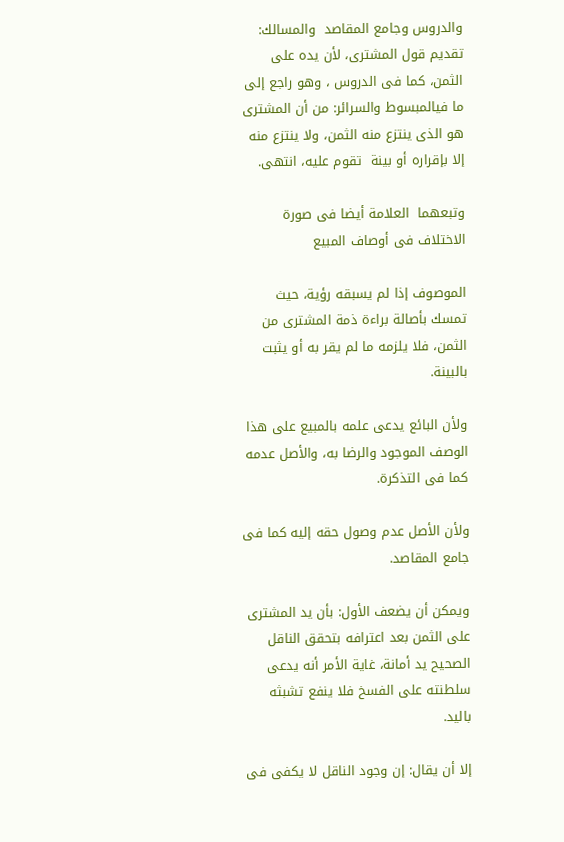والدروس وجامع المقاصد  والمسالك: تقدیم قول المشتری، لأن یده على الثمن، كما فی الدروس ، وهو راجع إلى ما فیالمبسوط والسرائر: من أن المشتری هو الذی ینتزع منه الثمن، ولا ینتزع منه إلا بإقراره أو بینة  تقوم علیه، انتهى.

وتبعهما  العلامة أیضا فی صورة الاختلاف فی أوصاف المبیع

الموصوف إذا لم یسبقه رؤیة، حیث تمسك بأصالة براءة ذمة المشتری من الثمن، فلا یلزمه ما لم یقر به أو یثبت  بالبینة.

ولأن البائع یدعی علمه بالمبیع على هذا الوصف الموجود والرضا به، والأصل عدمه كما فی التذكرة.

ولأن الأصل عدم وصول حقه إلیه كما فی جامع المقاصد.

ویمكن أن یضعف الأول: بأن ید المشتری على الثمن بعد اعترافه بتحقق الناقل الصحیح ید أمانة، غایة الأمر أنه یدعی سلطنته على الفسخ فلا ینفع تشبثه بالید.

إلا أن یقال: إن وجود الناقل لا یكفی فی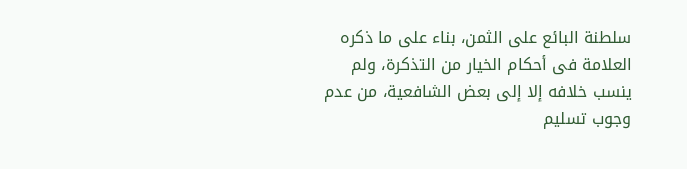سلطنة البائع على الثمن، بناء على ما ذكره العلامة فی أحكام الخیار من التذكرة، ولم ینسب خلافه إلا إلى بعض الشافعیة، من عدم وجوب تسلیم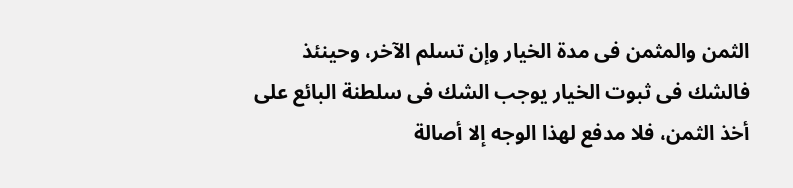الثمن والمثمن فی مدة الخیار وإن تسلم الآخر، وحینئذ فالشك فی ثبوت الخیار یوجب الشك فی سلطنة البائع على أخذ الثمن، فلا مدفع لهذا الوجه إلا أصالة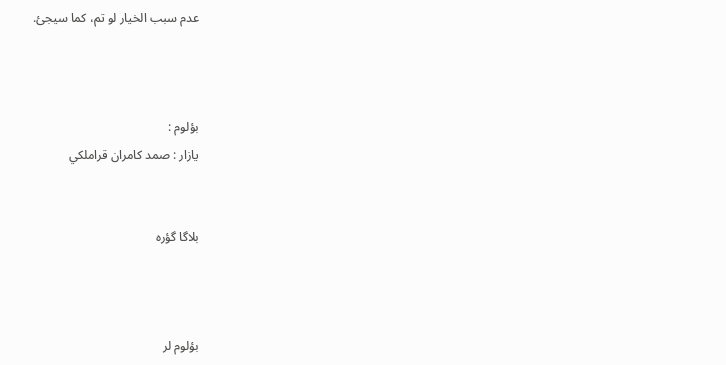عدم سبب الخیار لو تم، كما سیجئ.



بؤلوم :
یازار : صمد كامران قراملكي


بلاگا گؤره



بؤلوم لر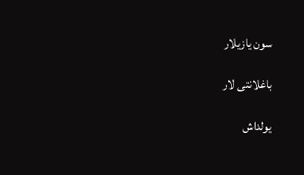سون یازیلار

باغلانتی لار

یولداش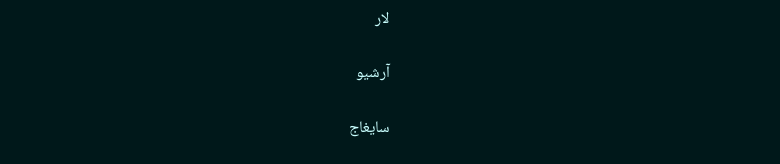لار

آرشیو

سایغاج